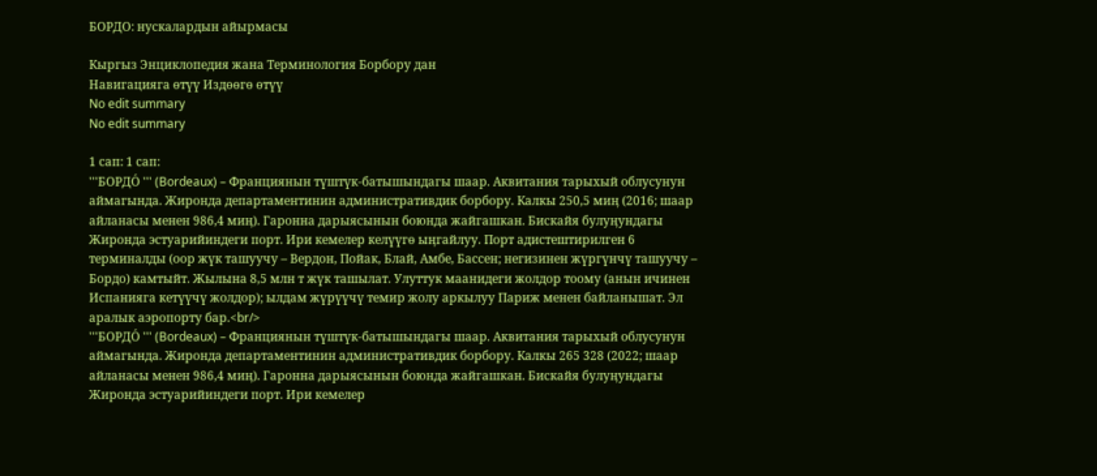БОРДО: нускалардын айырмасы

Кыргыз Энциклопедия жана Терминология Борбору дан
Навигацияга өтүү Издөөгө өтүү
No edit summary
No edit summary

1 сап: 1 сап:
'''БОРДО́ ''' (Bordeaux) – Франциянын түштүк-батышындагы шаар. Аквитания тарыхый облусунун аймагында. Жиронда департаментинин административдик борбору. Калкы 250,5 миӊ (2016; шаар айланасы менен 986,4 миӊ). Гаронна дарыясынын боюнда жайгашкан. Бискайя булуӊундагы Жиронда эстуарийиндеги порт. Ири кемелер келүүгө ыӊгайлуу. Порт адистештирилген 6 терминалды (оор жүк ташуучу – Вердон, Пойак, Блай, Амбе, Бассен; негизинен жүргүнчү ташуучу – Бордо) камтыйт. Жылына 8,5 млн т жүк ташылат. Улуттук маанидеги жолдор тоому (анын ичинен Испанияга кетүүчү жолдор); ылдам жүрүүчү темир жолу аркылуу Париж менен байланышат. Эл аралык аэропорту бар.<br/>
'''БОРДО́ ''' (Bordeaux) – Франциянын түштүк-батышындагы шаар. Аквитания тарыхый облусунун аймагында. Жиронда департаментинин административдик борбору. Калкы 265 328 (2022; шаар айланасы менен 986,4 миӊ). Гаронна дарыясынын боюнда жайгашкан. Бискайя булуӊундагы Жиронда эстуарийиндеги порт. Ири кемелер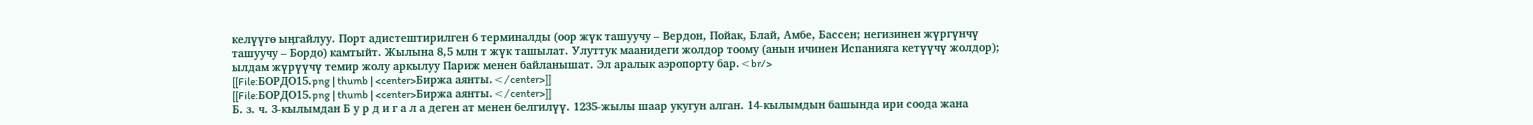келүүгө ыӊгайлуу. Порт адистештирилген 6 терминалды (оор жүк ташуучу – Вердон, Пойак, Блай, Амбе, Бассен; негизинен жүргүнчү ташуучу – Бордо) камтыйт. Жылына 8,5 млн т жүк ташылат. Улуттук маанидеги жолдор тоому (анын ичинен Испанияга кетүүчү жолдор); ылдам жүрүүчү темир жолу аркылуу Париж менен байланышат. Эл аралык аэропорту бар.<br/>
[[File:БОРДО15.png | thumb | <center>Биржа аянты.</center>]]
[[File:БОРДО15.png | thumb | <center>Биржа аянты.</center>]]
Б. з. ч. 3-кылымдан Б у р д и г а л а деген ат менен белгилүү. 1235-жылы шаар укугун алган. 14-кылымдын башында ири соода жана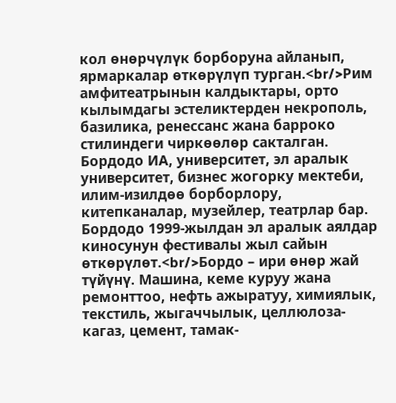кол өнөрчүлүк борборуна айланып, ярмаркалар өткөрүлүп турган.<br/>Рим амфитеатрынын калдыктары, орто кылымдагы эстеликтерден некрополь, базилика, ренессанс жана барроко стилиндеги чиркөөлөр сакталган. Бордодо ИА, университет, эл аралык университет, бизнес жогорку мектеби, илим-изилдөө борборлору, китепканалар, музейлер, театрлар бар. Бордодо 1999-жылдан эл аралык аялдар киносунун фестивалы жыл сайын өткөрүлөт.<br/>Бордо – ири өнөр жай түйүнү. Машина, кеме куруу жана ремонттоо, нефть ажыратуу, химиялык, текстиль, жыгаччылык, целлюлоза-кагаз, цемент, тамак-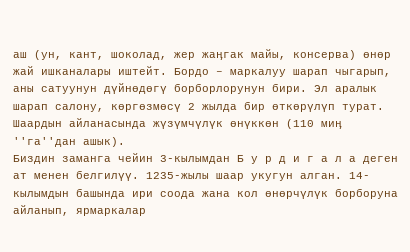аш (ун, кант, шоколад, жер жаӊгак майы, консерва) өнөр жай ишканалары иштейт. Бордо – маркалуу шарап чыгарып, аны сатуунун дүйнөдөгү борборлорунун бири. Эл аралык шарап салону, көргөзмөсү 2 жылда бир өткөрүлүп турат. Шаардын айланасында жүзүмчүлүк өнүккөн (110 миӊ ''га''дан ашык).
Биздин заманга чейин 3-кылымдан Б у р д и г а л а деген ат менен белгилүү. 1235-жылы шаар укугун алган. 14-кылымдын башында ири соода жана кол өнөрчүлүк борборуна айланып, ярмаркалар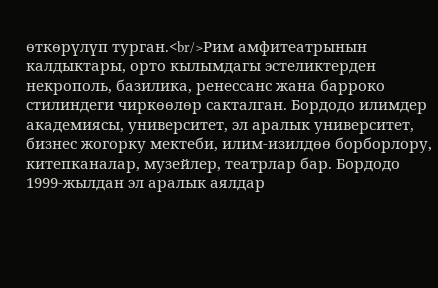өткөрүлүп турган.<br/>Рим амфитеатрынын калдыктары, орто кылымдагы эстеликтерден некрополь, базилика, ренессанс жана барроко стилиндеги чиркөөлөр сакталган. Бордодо илимдер академиясы, университет, эл аралык университет, бизнес жогорку мектеби, илим-изилдөө борборлору, китепканалар, музейлер, театрлар бар. Бордодо 1999-жылдан эл аралык аялдар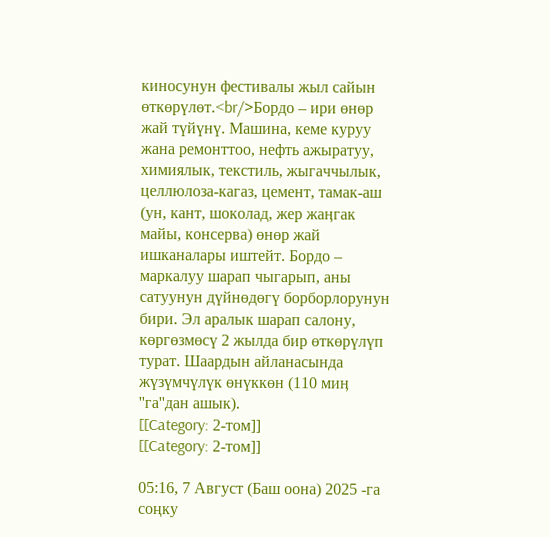киносунун фестивалы жыл сайын өткөрүлөт.<br/>Бордо – ири өнөр жай түйүнү. Машина, кеме куруу жана ремонттоо, нефть ажыратуу, химиялык, текстиль, жыгаччылык, целлюлоза-кагаз, цемент, тамак-аш (ун, кант, шоколад, жер жаӊгак майы, консерва) өнөр жай ишканалары иштейт. Бордо – маркалуу шарап чыгарып, аны сатуунун дүйнөдөгү борборлорунун бири. Эл аралык шарап салону, көргөзмөсү 2 жылда бир өткөрүлүп турат. Шаардын айланасында жүзүмчүлүк өнүккөн (110 миӊ ''га''дан ашык).
[[Category: 2-том]]
[[Category: 2-том]]

05:16, 7 Август (Баш оона) 2025 -га соңку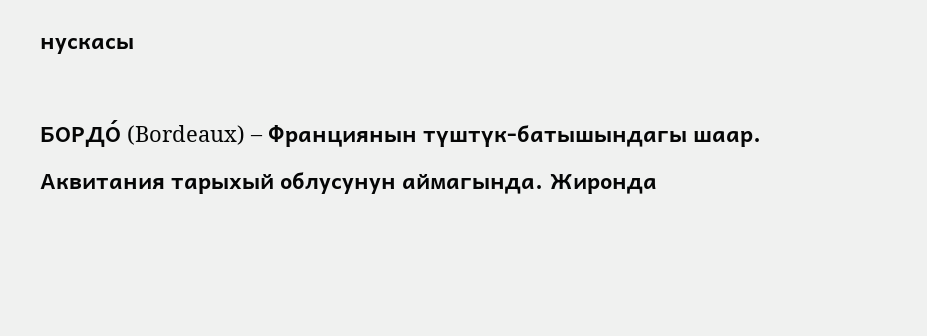нускасы

БОРДО́ (Bordeaux) – Франциянын түштүк-батышындагы шаар. Аквитания тарыхый облусунун аймагында. Жиронда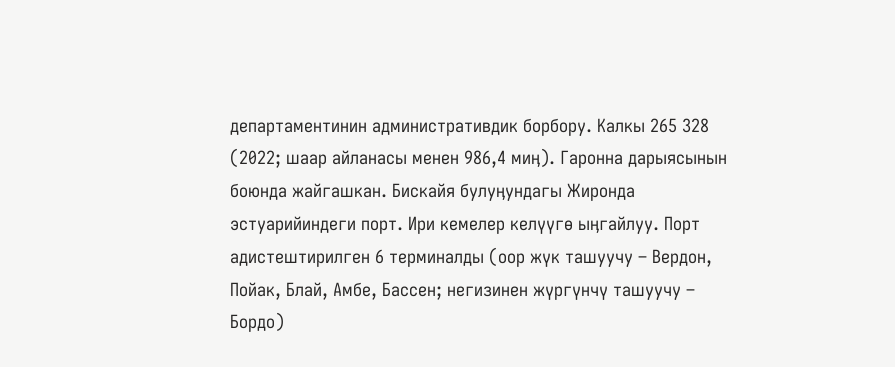департаментинин административдик борбору. Калкы 265 328 (2022; шаар айланасы менен 986,4 миӊ). Гаронна дарыясынын боюнда жайгашкан. Бискайя булуӊундагы Жиронда эстуарийиндеги порт. Ири кемелер келүүгө ыӊгайлуу. Порт адистештирилген 6 терминалды (оор жүк ташуучу – Вердон, Пойак, Блай, Амбе, Бассен; негизинен жүргүнчү ташуучу – Бордо)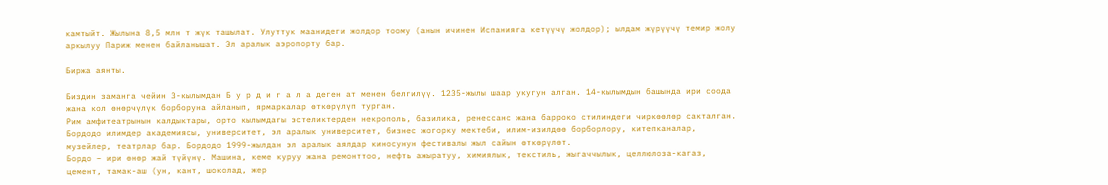камтыйт. Жылына 8,5 млн т жүк ташылат. Улуттук маанидеги жолдор тоому (анын ичинен Испанияга кетүүчү жолдор); ылдам жүрүүчү темир жолу аркылуу Париж менен байланышат. Эл аралык аэропорту бар.

Биржа аянты.

Биздин заманга чейин 3-кылымдан Б у р д и г а л а деген ат менен белгилүү. 1235-жылы шаар укугун алган. 14-кылымдын башында ири соода жана кол өнөрчүлүк борборуна айланып, ярмаркалар өткөрүлүп турган.
Рим амфитеатрынын калдыктары, орто кылымдагы эстеликтерден некрополь, базилика, ренессанс жана барроко стилиндеги чиркөөлөр сакталган. Бордодо илимдер академиясы, университет, эл аралык университет, бизнес жогорку мектеби, илим-изилдөө борборлору, китепканалар, музейлер, театрлар бар. Бордодо 1999-жылдан эл аралык аялдар киносунун фестивалы жыл сайын өткөрүлөт.
Бордо – ири өнөр жай түйүнү. Машина, кеме куруу жана ремонттоо, нефть ажыратуу, химиялык, текстиль, жыгаччылык, целлюлоза-кагаз, цемент, тамак-аш (ун, кант, шоколад, жер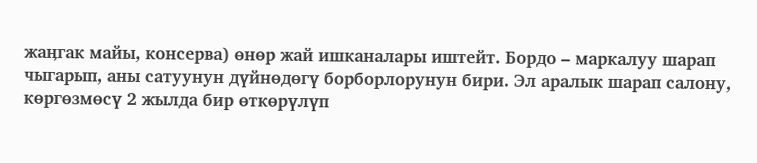жаӊгак майы, консерва) өнөр жай ишканалары иштейт. Бордо – маркалуу шарап чыгарып, аны сатуунун дүйнөдөгү борборлорунун бири. Эл аралык шарап салону, көргөзмөсү 2 жылда бир өткөрүлүп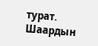турат. Шаардын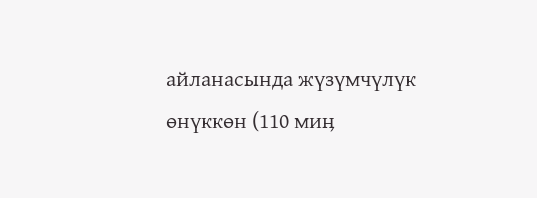айланасында жүзүмчүлүк өнүккөн (110 миӊ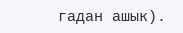гадан ашык).